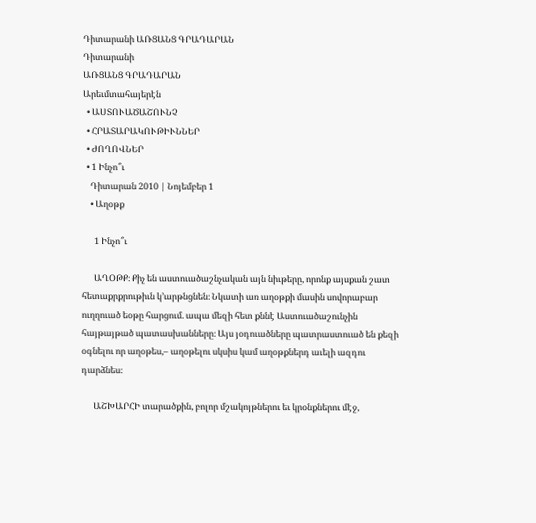Դիտարանի ԱՌՑԱՆՑ ԳՐԱԴԱՐԱՆ
Դիտարանի
ԱՌՑԱՆՑ ԳՐԱԴԱՐԱՆ
Արեւմտահայերէն
  • ԱՍՏՈՒԱԾԱՇՈՒՆՉ
  • ՀՐԱՏԱՐԱԿՈՒԹԻՒՆՆԵՐ
  • ԺՈՂՈՎՆԵՐ
  • 1 Ինչո՞ւ
    Դիտարան 2010 | Նոյեմբեր 1
    • Աղօթք

      1 Ինչո՞ւ

      ԱՂՕԹՔ։ Քիչ են աստուածաշնչական այն նիւթերը, որոնք այսքան շատ հետաքրքրութիւն կ’արթնցնեն։ Նկատի առ աղօթքի մասին սովորաբար ուղղուած եօթը հարցում. ապա մեզի հետ քննէ Աստուածաշունչին հայթայթած պատասխանները։ Այս յօդուածները պատրաստուած են քեզի օգնելու որ աղօթես,– աղօթելու սկսիս կամ աղօթքներդ աւելի ազդու դարձնես։

      ԱՇԽԱՐՀԻ տարածքին, բոլոր մշակոյթներու եւ կրօնքներու մէջ,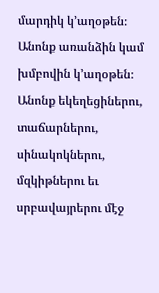մարդիկ կ’աղօթեն։ Անոնք առանձին կամ խմբովին կ’աղօթեն։ Անոնք եկեղեցիներու, տաճարներու, սինակոկներու, մզկիթներու եւ սրբավայրերու մէջ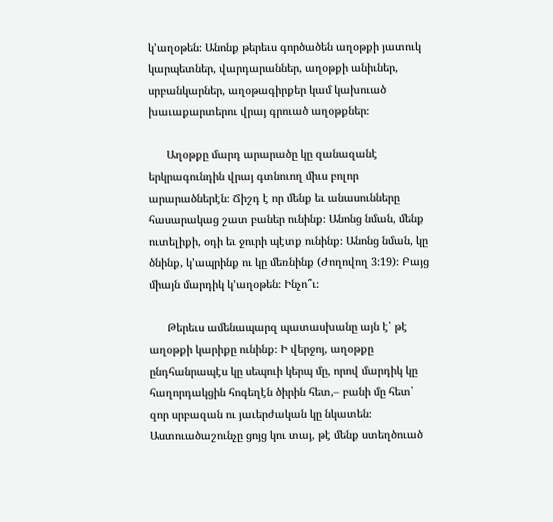կ’աղօթեն։ Անոնք թերեւս գործածեն աղօթքի յատուկ կարպետներ, վարդարաններ, աղօթքի անիւներ, սրբանկարներ, աղօթագիրքեր կամ կախուած խաւաքարտերու վրայ գրուած աղօթքներ։

      Աղօթքը մարդ արարածը կը զանազանէ երկրագունդին վրայ գտնուող միւս բոլոր արարածներէն։ Ճիշդ է որ մենք եւ անասունները հասարակաց շատ բաներ ունինք։ Անոնց նման, մենք ուտելիքի, օդի եւ ջուրի պէտք ունինք։ Անոնց նման, կը ծնինք, կ’ապրինք ու կը մեռնինք (Ժողովող 3։19)։ Բայց միայն մարդիկ կ’աղօթեն։ Ինչո՞ւ։

      Թերեւս ամենապարզ պատասխանը այն է՝ թէ աղօթքի կարիքը ունինք։ Ի վերջոյ, աղօթքը ընդհանրապէս կը սեպուի կերպ մը, որով մարդիկ կը հաղորդակցին հոգեղէն ծիրին հետ,– բանի մը հետ՝ զոր սրբազան ու յաւերժական կը նկատեն։ Աստուածաշունչը ցոյց կու տայ, թէ մենք ստեղծուած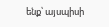ենք՝ այսպիսի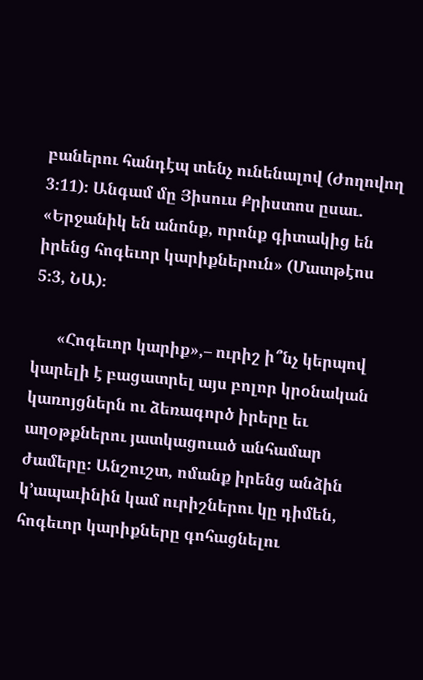բաներու հանդէպ տենչ ունենալով (Ժողովող 3։11)։ Անգամ մը Յիսուս Քրիստոս ըսաւ. «Երջանիկ են անոնք, որոնք գիտակից են իրենց հոգեւոր կարիքներուն» (Մատթէոս 5։3, ՆԱ)։

      «Հոգեւոր կարիք»,– ուրիշ ի՞նչ կերպով կարելի է բացատրել այս բոլոր կրօնական կառոյցներն ու ձեռագործ իրերը եւ աղօթքներու յատկացուած անհամար ժամերը։ Անշուշտ, ոմանք իրենց անձին կ’ապաւինին կամ ուրիշներու կը դիմեն, հոգեւոր կարիքները գոհացնելու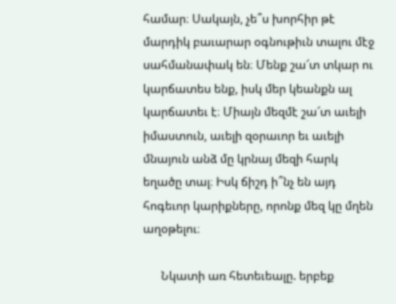համար։ Սակայն, չե՞ս խորհիր թէ մարդիկ բաւարար օգնութիւն տալու մէջ սահմանափակ են։ Մենք շա՜տ տկար ու կարճատես ենք, իսկ մեր կեանքն ալ կարճատեւ է։ Միայն մեզմէ շա՜տ աւելի իմաստուն, աւելի զօրաւոր եւ աւելի մնայուն անձ մը կրնայ մեզի հարկ եղածը տալ։ Իսկ ճիշդ ի՞նչ են այդ հոգեւոր կարիքները, որոնք մեզ կը մղեն աղօթելու։

      Նկատի առ հետեւեալը. երբեք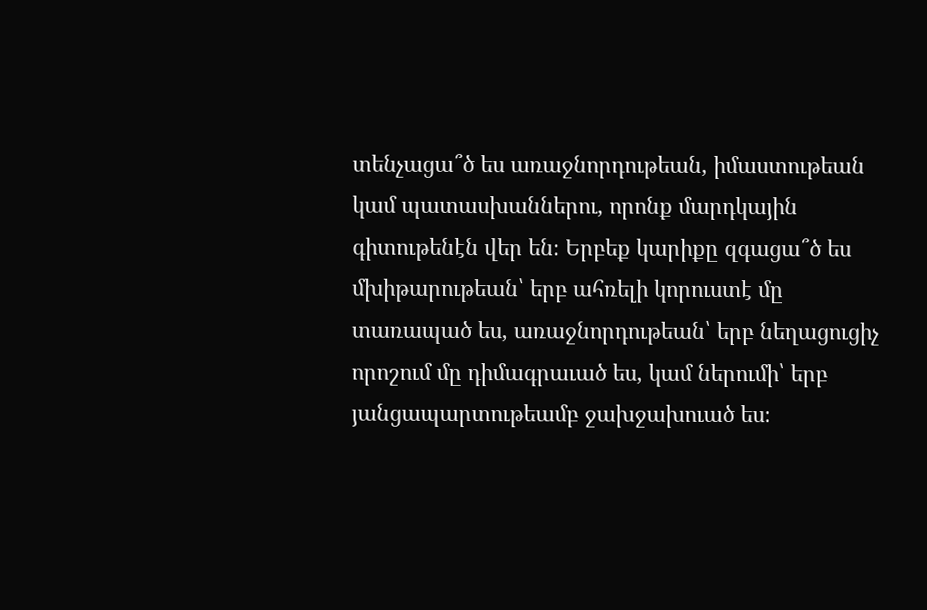տենչացա՞ծ ես առաջնորդութեան, իմաստութեան կամ պատասխաններու, որոնք մարդկային գիտութենէն վեր են։ Երբեք կարիքը զգացա՞ծ ես մխիթարութեան՝ երբ ահռելի կորուստէ մը տառապած ես, առաջնորդութեան՝ երբ նեղացուցիչ որոշում մը դիմագրաւած ես, կամ ներումի՝ երբ յանցապարտութեամբ ջախջախուած ես։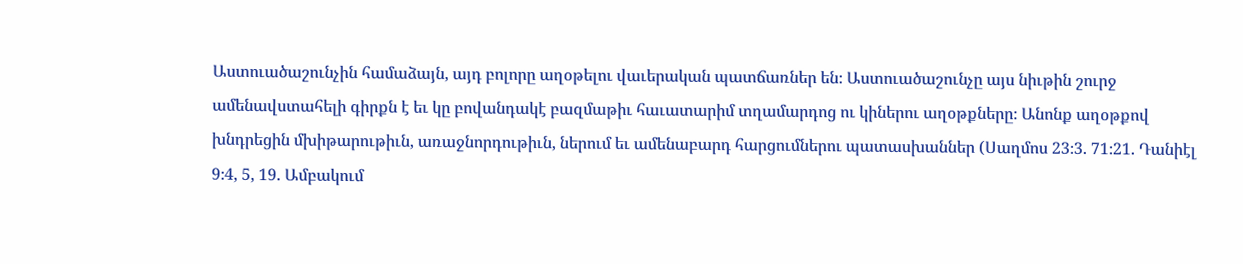Աստուածաշունչին համաձայն, այդ բոլորը աղօթելու վաւերական պատճառներ են։ Աստուածաշունչը այս նիւթին շուրջ ամենավստահելի գիրքն է եւ կը բովանդակէ բազմաթիւ հաւատարիմ տղամարդոց ու կիներու աղօթքները։ Անոնք աղօթքով խնդրեցին մխիթարութիւն, առաջնորդութիւն, ներում եւ ամենաբարդ հարցումներու պատասխաններ (Սաղմոս 23։3. 71։21. Դանիէլ 9։4, 5, 19. Ամբակում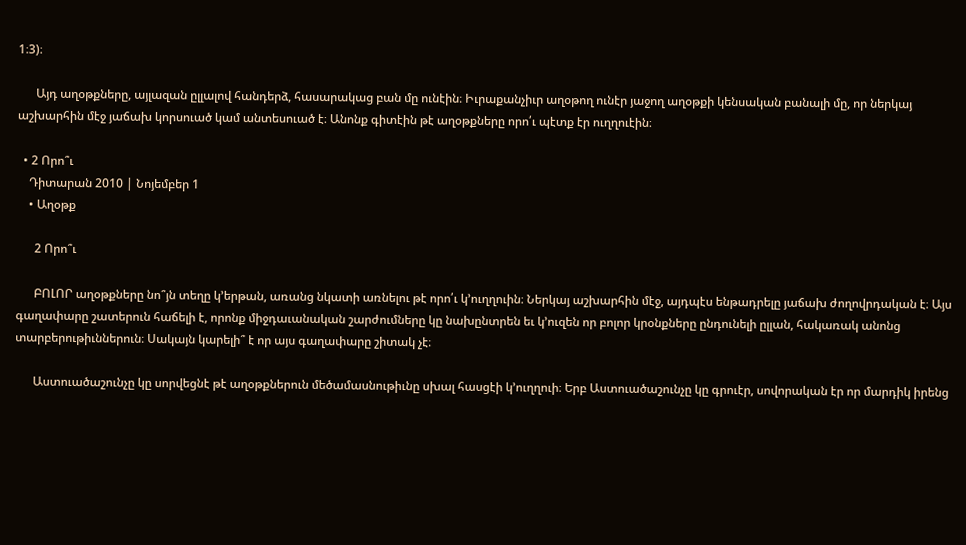1։3)։

      Այդ աղօթքները, այլազան ըլլալով հանդերձ, հասարակաց բան մը ունէին։ Իւրաքանչիւր աղօթող ունէր յաջող աղօթքի կենսական բանալի մը, որ ներկայ աշխարհին մէջ յաճախ կորսուած կամ անտեսուած է։ Անոնք գիտէին թէ աղօթքները որո՛ւ պէտք էր ուղղուէին։

  • 2 Որո՞ւ
    Դիտարան 2010 | Նոյեմբեր 1
    • Աղօթք

      2 Որո՞ւ

      ԲՈԼՈՐ աղօթքները նո՞յն տեղը կ’երթան, առանց նկատի առնելու թէ որո՛ւ կ’ուղղուին։ Ներկայ աշխարհին մէջ, այդպէս ենթադրելը յաճախ ժողովրդական է։ Այս գաղափարը շատերուն հաճելի է, որոնք միջդաւանական շարժումները կը նախընտրեն եւ կ’ուզեն որ բոլոր կրօնքները ընդունելի ըլլան, հակառակ անոնց տարբերութիւններուն։ Սակայն կարելի՞ է որ այս գաղափարը շիտակ չէ։

      Աստուածաշունչը կը սորվեցնէ թէ աղօթքներուն մեծամասնութիւնը սխալ հասցէի կ’ուղղուի։ Երբ Աստուածաշունչը կը գրուէր, սովորական էր որ մարդիկ իրենց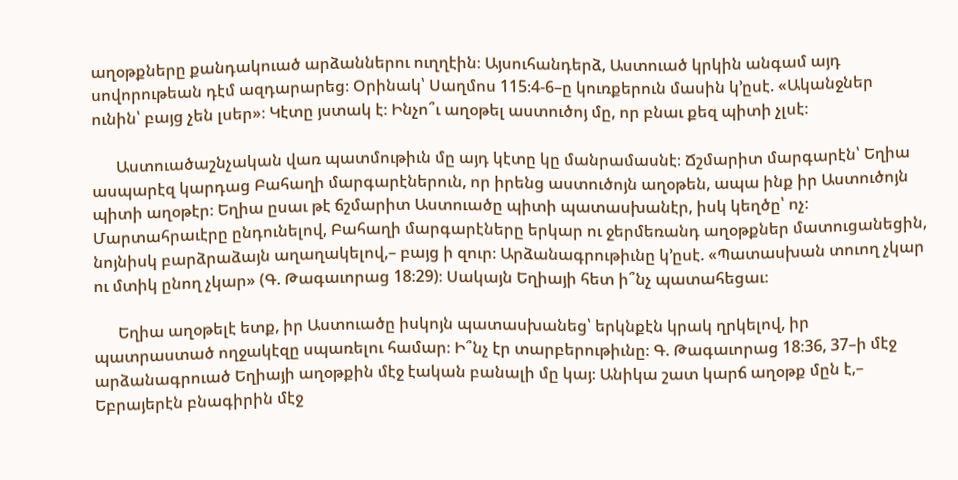աղօթքները քանդակուած արձաններու ուղղէին։ Այսուհանդերձ, Աստուած կրկին անգամ այդ սովորութեան դէմ ազդարարեց։ Օրինակ՝ Սաղմոս 115։4-6–ը կուռքերուն մասին կ’ըսէ. «Ականջներ ունին՝ բայց չեն լսեր»։ Կէտը յստակ է։ Ինչո՞ւ աղօթել աստուծոյ մը, որ բնաւ քեզ պիտի չլսէ։

      Աստուածաշնչական վառ պատմութիւն մը այդ կէտը կը մանրամասնէ։ Ճշմարիտ մարգարէն՝ Եղիա ասպարէզ կարդաց Բահաղի մարգարէներուն, որ իրենց աստուծոյն աղօթեն, ապա ինք իր Աստուծոյն պիտի աղօթէր։ Եղիա ըսաւ թէ ճշմարիտ Աստուածը պիտի պատասխանէր, իսկ կեղծը՝ ոչ։ Մարտահրաւէրը ընդունելով, Բահաղի մարգարէները երկար ու ջերմեռանդ աղօթքներ մատուցանեցին, նոյնիսկ բարձրաձայն աղաղակելով,– բայց ի զուր։ Արձանագրութիւնը կ’ըսէ. «Պատասխան տուող չկար ու մտիկ ընող չկար» (Գ. Թագաւորաց 18։29)։ Սակայն Եղիայի հետ ի՞նչ պատահեցաւ։

      Եղիա աղօթելէ ետք, իր Աստուածը իսկոյն պատասխանեց՝ երկնքէն կրակ ղրկելով, իր պատրաստած ողջակէզը սպառելու համար։ Ի՞նչ էր տարբերութիւնը։ Գ. Թագաւորաց 18։36, 37–ի մէջ արձանագրուած Եղիայի աղօթքին մէջ էական բանալի մը կայ։ Անիկա շատ կարճ աղօթք մըն է,– Եբրայերէն բնագիրին մէջ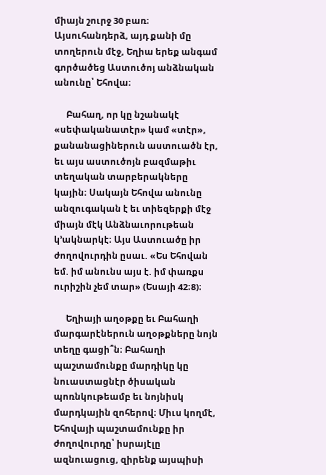միայն շուրջ 30 բառ։ Այսուհանդերձ, այդ քանի մը տողերուն մէջ, Եղիա երեք անգամ գործածեց Աստուծոյ անձնական անունը՝ Եհովա։

      Բահաղ, որ կը նշանակէ «սեփականատէր» կամ «տէր», քանանացիներուն աստուածն էր, եւ այս աստուծոյն բազմաթիւ տեղական տարբերակները կային։ Սակայն Եհովա անունը անզուգական է եւ տիեզերքի մէջ միայն մէկ Անձնաւորութեան կ’ակնարկէ։ Այս Աստուածը իր ժողովուրդին ըսաւ. «Ես Եհովան եմ. իմ անունս այս է. իմ փառքս ուրիշին չեմ տար» (Եսայի 42։8)։

      Եղիայի աղօթքը եւ Բահաղի մարգարէներուն աղօթքները նոյն տեղը գացի՞ն։ Բահաղի պաշտամունքը մարդիկը կը նուաստացնէր ծիսական պոռնկութեամբ եւ նոյնիսկ մարդկային զոհերով։ Միւս կողմէ, Եհովայի պաշտամունքը իր ժողովուրդը՝ իսրայէլը ազնուացուց, զիրենք այսպիսի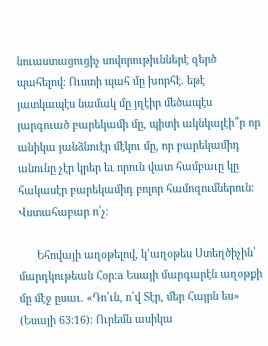նուաստացուցիչ սովորութիւններէ զերծ պահելով։ Ուստի պահ մը խորհէ. եթէ յատկապէս նամակ մը յղէիր մեծապէս յարգուած բարեկամի մը, պիտի ակնկալէի՞ր որ անիկա յանձնուէր մէկու մը, որ բարեկամիդ անունը չէր կրեր եւ որուն վատ համբաւը կը հակասէր բարեկամիդ բոլոր համոզումներուն։ Վստահաբար ո՛չ։

      Եհովայի աղօթելով, կ’աղօթես Ստեղծիչին՝ մարդկութեան Հօր։a Եսայի մարգարէն աղօթքի մը մէջ ըսաւ. «Դո՛ւն, ո՛վ Տէր, մեր Հայրն ես» (Եսայի 63։16)։ Ուրեմն ասիկա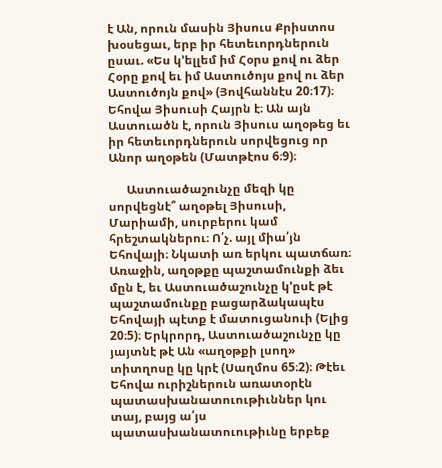է Ան, որուն մասին Յիսուս Քրիստոս խօսեցաւ, երբ իր հետեւորդներուն ըսաւ. «Ես կ’ելլեմ իմ Հօրս քով ու ձեր Հօրը քով եւ իմ Աստուծոյս քով ու ձեր Աստուծոյն քով» (Յովհաննէս 20։17)։ Եհովա Յիսուսի Հայրն է։ Ան այն Աստուածն է, որուն Յիսուս աղօթեց եւ իր հետեւորդներուն սորվեցուց որ Անոր աղօթեն (Մատթէոս 6։9)։

      Աստուածաշունչը մեզի կը սորվեցնէ՞ աղօթել Յիսուսի, Մարիամի, սուրբերու կամ հրեշտակներու։ Ո՛չ. այլ միա՛յն Եհովայի։ Նկատի առ երկու պատճառ։ Առաջին, աղօթքը պաշտամունքի ձեւ մըն է, եւ Աստուածաշունչը կ’ըսէ թէ պաշտամունքը բացարձակապէս Եհովայի պէտք է մատուցանուի (Ելից 20։5)։ Երկրորդ, Աստուածաշունչը կը յայտնէ թէ Ան «աղօթքի լսող» տիտղոսը կը կրէ (Սաղմոս 65։2)։ Թէեւ Եհովա ուրիշներուն առատօրէն պատասխանատուութիւններ կու տայ, բայց ա՛յս պատասխանատուութիւնը երբեք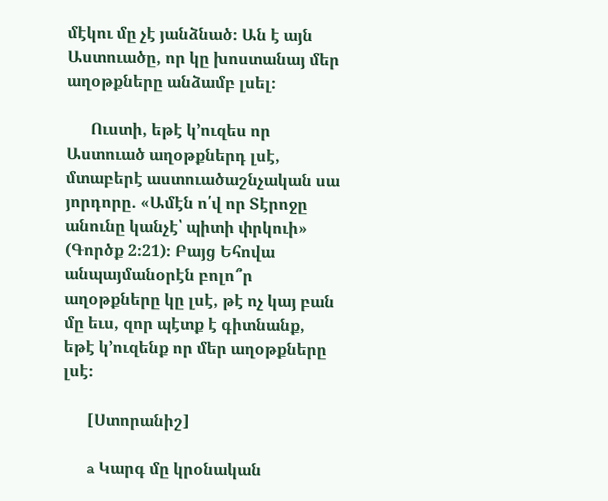մէկու մը չէ յանձնած։ Ան է այն Աստուածը, որ կը խոստանայ մեր աղօթքները անձամբ լսել։

      Ուստի, եթէ կ’ուզես որ Աստուած աղօթքներդ լսէ, մտաբերէ աստուածաշնչական սա յորդորը. «Ամէն ո՛վ որ Տէրոջը անունը կանչէ՝ պիտի փրկուի» (Գործք 2։21)։ Բայց Եհովա անպայմանօրէն բոլո՞ր աղօթքները կը լսէ, թէ ոչ կայ բան մը եւս, զոր պէտք է գիտնանք, եթէ կ’ուզենք որ մեր աղօթքները լսէ։

      [Ստորանիշ]

      a Կարգ մը կրօնական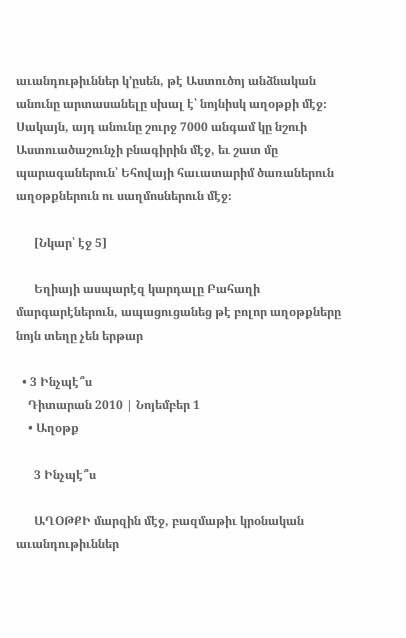աւանդութիւններ կ’ըսեն, թէ Աստուծոյ անձնական անունը արտասանելը սխալ է՝ նոյնիսկ աղօթքի մէջ։ Սակայն, այդ անունը շուրջ 7000 անգամ կը նշուի Աստուածաշունչի բնագիրին մէջ, եւ շատ մը պարագաներուն՝ Եհովայի հաւատարիմ ծառաներուն աղօթքներուն ու սաղմոսներուն մէջ։

      [Նկար՝ էջ 5]

      Եղիայի ասպարէզ կարդալը Բահաղի մարգարէներուն, ապացուցանեց թէ բոլոր աղօթքները նոյն տեղը չեն երթար

  • 3 Ինչպէ՞ս
    Դիտարան 2010 | Նոյեմբեր 1
    • Աղօթք

      3 Ինչպէ՞ս

      ԱՂՕԹՔԻ մարզին մէջ, բազմաթիւ կրօնական աւանդութիւններ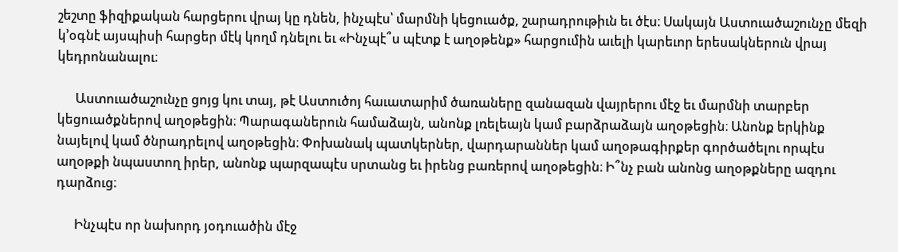շեշտը ֆիզիքական հարցերու վրայ կը դնեն, ինչպէս՝ մարմնի կեցուածք, շարադրութիւն եւ ծէս։ Սակայն Աստուածաշունչը մեզի կ’օգնէ այսպիսի հարցեր մէկ կողմ դնելու եւ «Ինչպէ՞ս պէտք է աղօթենք» հարցումին աւելի կարեւոր երեսակներուն վրայ կեդրոնանալու։

      Աստուածաշունչը ցոյց կու տայ, թէ Աստուծոյ հաւատարիմ ծառաները զանազան վայրերու մէջ եւ մարմնի տարբեր կեցուածքներով աղօթեցին։ Պարագաներուն համաձայն, անոնք լռելեայն կամ բարձրաձայն աղօթեցին։ Անոնք երկինք նայելով կամ ծնրադրելով աղօթեցին։ Փոխանակ պատկերներ, վարդարաններ կամ աղօթագիրքեր գործածելու որպէս աղօթքի նպաստող իրեր, անոնք պարզապէս սրտանց եւ իրենց բառերով աղօթեցին։ Ի՞նչ բան անոնց աղօթքները ազդու դարձուց։

      Ինչպէս որ նախորդ յօդուածին մէջ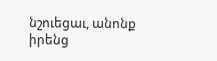նշուեցաւ, անոնք իրենց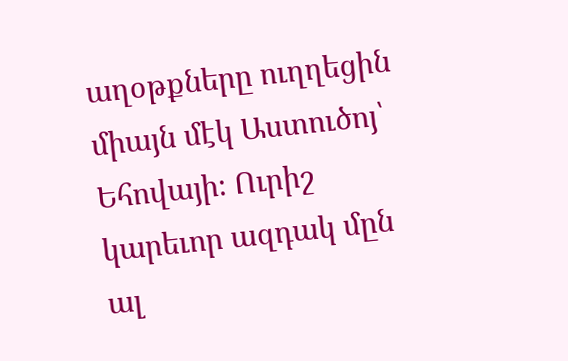աղօթքները ուղղեցին միայն մէկ Աստուծոյ՝ Եհովայի։ Ուրիշ կարեւոր ազդակ մըն ալ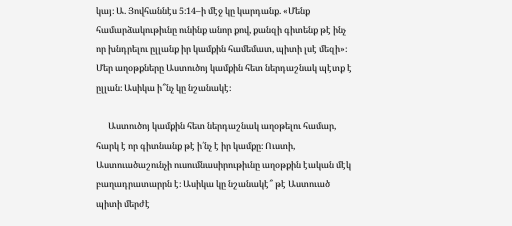կայ։ Ա. Յովհաննէս 5։14–ի մէջ կը կարդանք. «Մենք համարձակութիւնը ունինք անոր քով, քանզի գիտենք թէ ինչ որ խնդրելու ըլլանք իր կամքին համեմատ, պիտի լսէ մեզի»։ Մեր աղօթքները Աստուծոյ կամքին հետ ներդաշնակ պէտք է ըլլան։ Ասիկա ի՞նչ կը նշանակէ։

      Աստուծոյ կամքին հետ ներդաշնակ աղօթելու համար, հարկ է որ գիտնանք թէ ի՛նչ է իր կամքը։ Ուստի, Աստուածաշունչի ուսումնասիրութիւնը աղօթքին էական մէկ բաղադրատարրն է։ Ասիկա կը նշանակէ՞ թէ Աստուած պիտի մերժէ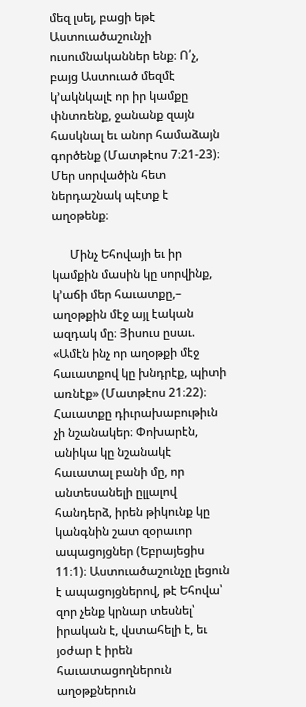մեզ լսել, բացի եթէ Աստուածաշունչի ուսումնականներ ենք։ Ո՛չ, բայց Աստուած մեզմէ կ’ակնկալէ որ իր կամքը փնտռենք, ջանանք զայն հասկնալ եւ անոր համաձայն գործենք (Մատթէոս 7։21-23)։ Մեր սորվածին հետ ներդաշնակ պէտք է աղօթենք։

      Մինչ Եհովայի եւ իր կամքին մասին կը սորվինք, կ’աճի մեր հաւատքը,– աղօթքին մէջ այլ էական ազդակ մը։ Յիսուս ըսաւ. «Ամէն ինչ որ աղօթքի մէջ հաւատքով կը խնդրէք, պիտի առնէք» (Մատթէոս 21։22)։ Հաւատքը դիւրախաբութիւն չի նշանակեր։ Փոխարէն, անիկա կը նշանակէ հաւատալ բանի մը, որ անտեսանելի ըլլալով հանդերձ, իրեն թիկունք կը կանգնին շատ զօրաւոր ապացոյցներ (Եբրայեցիս 11։1)։ Աստուածաշունչը լեցուն է ապացոյցներով, թէ Եհովա՝ զոր չենք կրնար տեսնել՝ իրական է, վստահելի է, եւ յօժար է իրեն հաւատացողներուն աղօթքներուն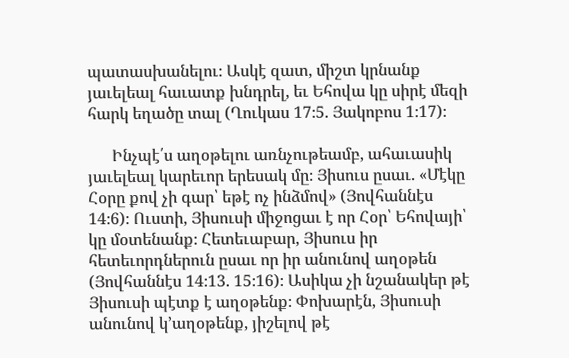պատասխանելու։ Ասկէ զատ, միշտ կրնանք յաւելեալ հաւատք խնդրել, եւ Եհովա կը սիրէ մեզի հարկ եղածը տալ (Ղուկաս 17։5. Յակոբոս 1։17)։

      Ինչպէ՛ս աղօթելու առնչութեամբ, ահաւասիկ յաւելեալ կարեւոր երեսակ մը։ Յիսուս ըսաւ. «Մէկը Հօրը քով չի գար՝ եթէ ոչ ինձմով» (Յովհաննէս 14։6)։ Ուստի, Յիսուսի միջոցաւ է որ Հօր՝ Եհովայի՝ կը մօտենանք։ Հետեւաբար, Յիսուս իր հետեւորդներուն ըսաւ որ իր անունով աղօթեն (Յովհաննէս 14։13. 15։16)։ Ասիկա չի նշանակեր թէ Յիսուսի պէտք է աղօթենք։ Փոխարէն, Յիսուսի անունով կ’աղօթենք, յիշելով թէ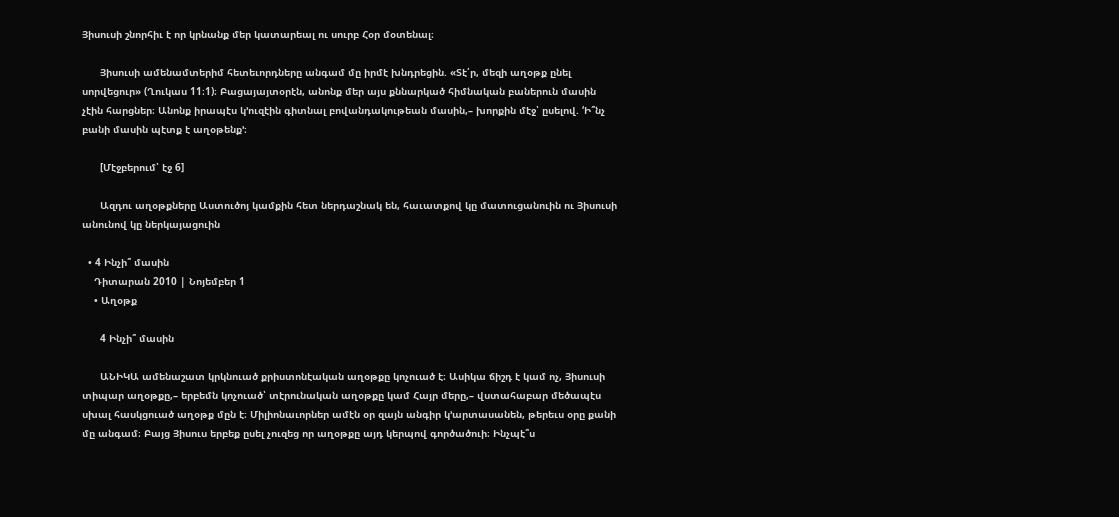Յիսուսի շնորհիւ է որ կրնանք մեր կատարեալ ու սուրբ Հօր մօտենալ։

      Յիսուսի ամենամտերիմ հետեւորդները անգամ մը իրմէ խնդրեցին. «Տէ՛ր, մեզի աղօթք ընել սորվեցուր» (Ղուկաս 11։1)։ Բացայայտօրէն, անոնք մեր այս քննարկած հիմնական բաներուն մասին չէին հարցներ։ Անոնք իրապէս կ’ուզէին գիտնալ բովանդակութեան մասին,– խորքին մէջ՝ ըսելով. ‘Ի՞նչ բանի մասին պէտք է աղօթենք’։

      [Մէջբերում՝ էջ 6]

      Ազդու աղօթքները Աստուծոյ կամքին հետ ներդաշնակ են, հաւատքով կը մատուցանուին ու Յիսուսի անունով կը ներկայացուին

  • 4 Ինչի՞ մասին
    Դիտարան 2010 | Նոյեմբեր 1
    • Աղօթք

      4 Ինչի՞ մասին

      ԱՆԻԿԱ ամենաշատ կրկնուած քրիստոնէական աղօթքը կոչուած է։ Ասիկա ճիշդ է կամ ոչ, Յիսուսի տիպար աղօթքը,– երբեմն կոչուած՝ տէրունական աղօթքը կամ Հայր մերը,– վստահաբար մեծապէս սխալ հասկցուած աղօթք մըն է։ Միլիոնաւորներ ամէն օր զայն անգիր կ’արտասանեն, թերեւս օրը քանի մը անգամ։ Բայց Յիսուս երբեք ըսել չուզեց որ աղօթքը այդ կերպով գործածուի։ Ինչպէ՞ս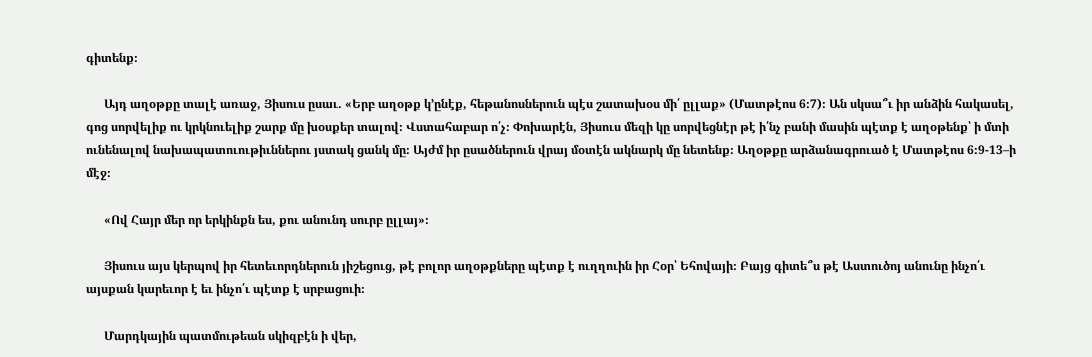գիտենք։

      Այդ աղօթքը տալէ առաջ, Յիսուս ըսաւ. «Երբ աղօթք կ’ընէք, հեթանոսներուն պէս շատախօս մի՛ ըլլաք» (Մատթէոս 6։7)։ Ան սկսա՞ւ իր անձին հակասել, գոց սորվելիք ու կրկնուելիք շարք մը խօսքեր տալով։ Վստահաբար ո՛չ։ Փոխարէն, Յիսուս մեզի կը սորվեցնէր թէ ի՛նչ բանի մասին պէտք է աղօթենք՝ ի մտի ունենալով նախապատուութիւններու յստակ ցանկ մը։ Այժմ իր ըսածներուն վրայ մօտէն ակնարկ մը նետենք։ Աղօթքը արձանագրուած է Մատթէոս 6։9-13–ի մէջ։

      «Ով Հայր մեր որ երկինքն ես, քու անունդ սուրբ ըլլայ»։

      Յիսուս այս կերպով իր հետեւորդներուն յիշեցուց, թէ բոլոր աղօթքները պէտք է ուղղուին իր Հօր՝ Եհովայի։ Բայց գիտե՞ս թէ Աստուծոյ անունը ինչո՛ւ այսքան կարեւոր է եւ ինչո՛ւ պէտք է սրբացուի։

      Մարդկային պատմութեան սկիզբէն ի վեր,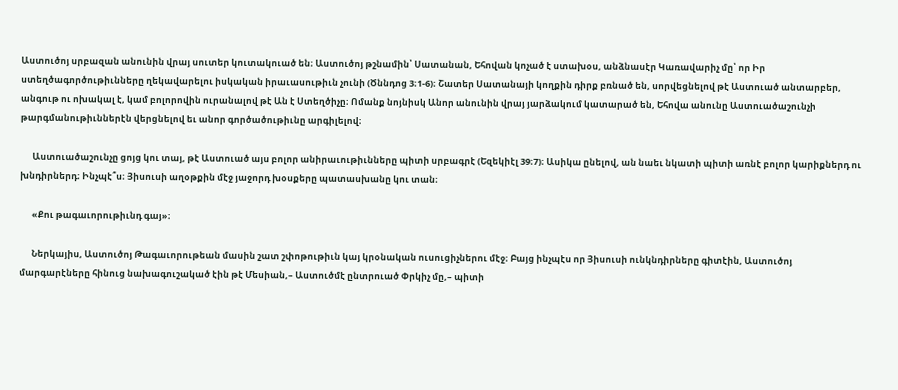Աստուծոյ սրբազան անունին վրայ սուտեր կուտակուած են։ Աստուծոյ թշնամին՝ Սատանան, Եհովան կոչած է ստախօս, անձնասէր Կառավարիչ մը՝ որ Իր ստեղծագործութիւնները ղեկավարելու իսկական իրաւասութիւն չունի (Ծննդոց 3։1-6)։ Շատեր Սատանայի կողքին դիրք բռնած են, սորվեցնելով թէ Աստուած անտարբեր, անգութ ու ոխակալ է, կամ բոլորովին ուրանալով թէ Ան է Ստեղծիչը։ Ոմանք նոյնիսկ Անոր անունին վրայ յարձակում կատարած են, Եհովա անունը Աստուածաշունչի թարգմանութիւններէն վերցնելով եւ անոր գործածութիւնը արգիլելով։

      Աստուածաշունչը ցոյց կու տայ, թէ Աստուած այս բոլոր անիրաւութիւնները պիտի սրբագրէ (Եզեկիէլ 39։7)։ Ասիկա ընելով, ան նաեւ նկատի պիտի առնէ բոլոր կարիքներդ ու խնդիրներդ։ Ինչպէ՞ս։ Յիսուսի աղօթքին մէջ յաջորդ խօսքերը պատասխանը կու տան։

      «Քու թագաւորութիւնդ գայ»։

      Ներկայիս, Աստուծոյ Թագաւորութեան մասին շատ շփոթութիւն կայ կրօնական ուսուցիչներու մէջ։ Բայց ինչպէս որ Յիսուսի ունկնդիրները գիտէին, Աստուծոյ մարգարէները հինուց նախագուշակած էին թէ Մեսիան,– Աստուծմէ ընտրուած Փրկիչ մը,– պիտի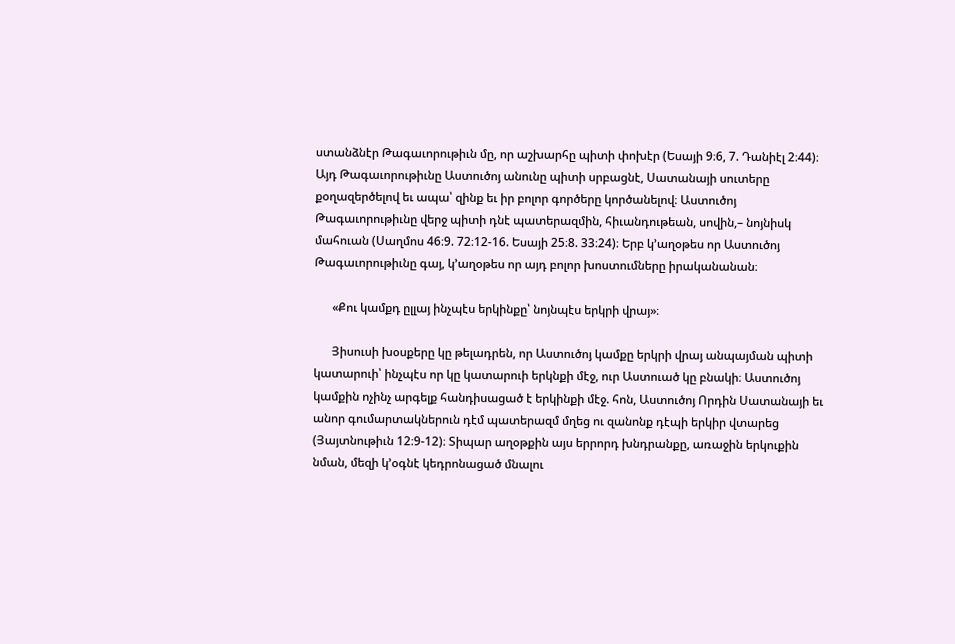ստանձնէր Թագաւորութիւն մը, որ աշխարհը պիտի փոխէր (Եսայի 9։6, 7. Դանիէլ 2։44)։ Այդ Թագաւորութիւնը Աստուծոյ անունը պիտի սրբացնէ, Սատանայի սուտերը քօղազերծելով եւ ապա՝ զինք եւ իր բոլոր գործերը կործանելով։ Աստուծոյ Թագաւորութիւնը վերջ պիտի դնէ պատերազմին, հիւանդութեան, սովին,– նոյնիսկ մահուան (Սաղմոս 46։9. 72։12-16. Եսայի 25։8. 33։24)։ Երբ կ’աղօթես որ Աստուծոյ Թագաւորութիւնը գայ, կ’աղօթես որ այդ բոլոր խոստումները իրականանան։

      «Քու կամքդ ըլլայ ինչպէս երկինքը՝ նոյնպէս երկրի վրայ»։

      Յիսուսի խօսքերը կը թելադրեն, որ Աստուծոյ կամքը երկրի վրայ անպայման պիտի կատարուի՝ ինչպէս որ կը կատարուի երկնքի մէջ, ուր Աստուած կը բնակի։ Աստուծոյ կամքին ոչինչ արգելք հանդիսացած է երկինքի մէջ. հոն, Աստուծոյ Որդին Սատանայի եւ անոր գումարտակներուն դէմ պատերազմ մղեց ու զանոնք դէպի երկիր վտարեց (Յայտնութիւն 12։9-12)։ Տիպար աղօթքին այս երրորդ խնդրանքը, առաջին երկուքին նման, մեզի կ’օգնէ կեդրոնացած մնալու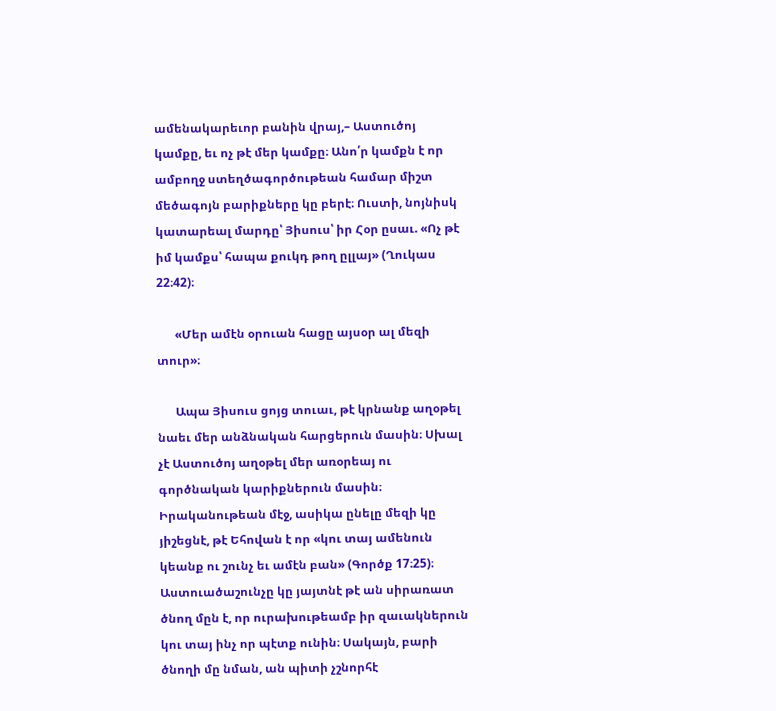ամենակարեւոր բանին վրայ,– Աստուծոյ կամքը, եւ ոչ թէ մեր կամքը։ Անո՛ր կամքն է որ ամբողջ ստեղծագործութեան համար միշտ մեծագոյն բարիքները կը բերէ։ Ուստի, նոյնիսկ կատարեալ մարդը՝ Յիսուս՝ իր Հօր ըսաւ. «Ոչ թէ իմ կամքս՝ հապա քուկդ թող ըլլայ» (Ղուկաս 22։42)։

      «Մեր ամէն օրուան հացը այսօր ալ մեզի տուր»։

      Ապա Յիսուս ցոյց տուաւ, թէ կրնանք աղօթել նաեւ մեր անձնական հարցերուն մասին։ Սխալ չէ Աստուծոյ աղօթել մեր առօրեայ ու գործնական կարիքներուն մասին։ Իրականութեան մէջ, ասիկա ընելը մեզի կը յիշեցնէ, թէ Եհովան է որ «կու տայ ամենուն կեանք ու շունչ եւ ամէն բան» (Գործք 17։25)։ Աստուածաշունչը կը յայտնէ թէ ան սիրառատ ծնող մըն է, որ ուրախութեամբ իր զաւակներուն կու տայ ինչ որ պէտք ունին։ Սակայն, բարի ծնողի մը նման, ան պիտի չշնորհէ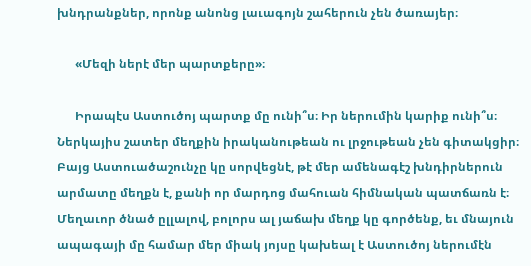խնդրանքներ, որոնք անոնց լաւագոյն շահերուն չեն ծառայեր։

      «Մեզի ներէ մեր պարտքերը»։

      Իրապէս Աստուծոյ պարտք մը ունի՞ս։ Իր ներումին կարիք ունի՞ս։ Ներկայիս շատեր մեղքին իրականութեան ու լրջութեան չեն գիտակցիր։ Բայց Աստուածաշունչը կը սորվեցնէ, թէ մեր ամենագէշ խնդիրներուն արմատը մեղքն է, քանի որ մարդոց մահուան հիմնական պատճառն է։ Մեղաւոր ծնած ըլլալով, բոլորս ալ յաճախ մեղք կը գործենք, եւ մնայուն ապագայի մը համար մեր միակ յոյսը կախեալ է Աստուծոյ ներումէն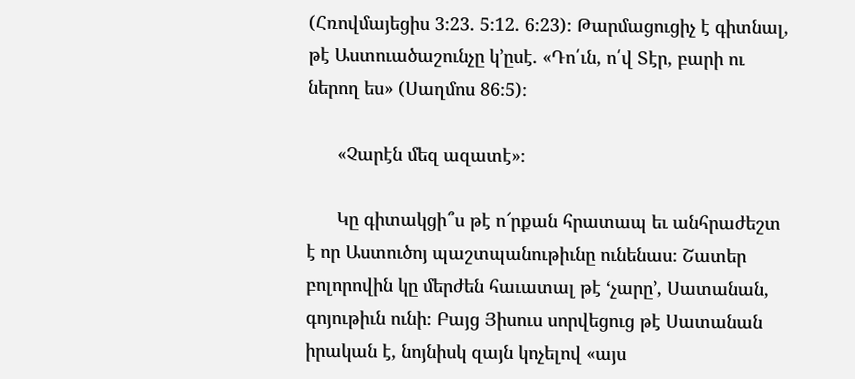(Հռովմայեցիս 3։23. 5։12. 6։23)։ Թարմացուցիչ է գիտնալ, թէ Աստուածաշունչը կ’ըսէ. «Դո՛ւն, ո՛վ Տէր, բարի ու ներող ես» (Սաղմոս 86։5)։

      «Չարէն մեզ ազատէ»։

      Կը գիտակցի՞ս թէ ո՜րքան հրատապ եւ անհրաժեշտ է որ Աստուծոյ պաշտպանութիւնը ունենաս։ Շատեր բոլորովին կը մերժեն հաւատալ թէ ‘չարը’, Սատանան, գոյութիւն ունի։ Բայց Յիսուս սորվեցուց թէ Սատանան իրական է, նոյնիսկ զայն կոչելով «այս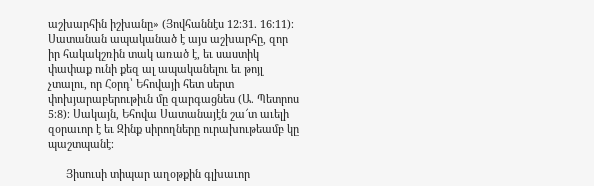աշխարհին իշխանը» (Յովհաննէս 12։31. 16։11)։ Սատանան ապականած է այս աշխարհը, զոր իր հակակշռին տակ առած է, եւ սաստիկ փափաք ունի քեզ ալ ապականելու եւ թոյլ չտալու, որ Հօրդ՝ Եհովայի հետ սերտ փոխյարաբերութիւն մը զարգացնես (Ա. Պետրոս 5։8)։ Սակայն, Եհովա Սատանայէն շա՜տ աւելի զօրաւոր է եւ Զինք սիրողները ուրախութեամբ կը պաշտպանէ։

      Յիսուսի տիպար աղօթքին գլխաւոր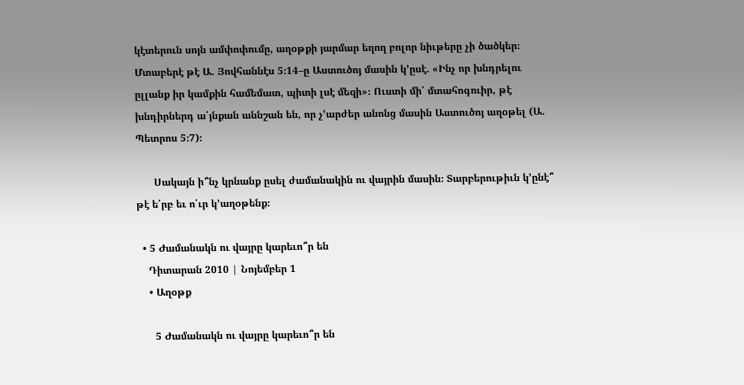կէտերուն սոյն ամփոփումը, աղօթքի յարմար եղող բոլոր նիւթերը չի ծածկեր։ Մտաբերէ թէ Ա. Յովհաննէս 5։14–ը Աստուծոյ մասին կ’ըսէ. «Ինչ որ խնդրելու ըլլանք իր կամքին համեմատ, պիտի լսէ մեզի»։ Ուստի մի՛ մտահոգուիր, թէ խնդիրներդ ա՛յնքան աննշան են, որ չ’արժեր անոնց մասին Աստուծոյ աղօթել (Ա. Պետրոս 5։7)։

      Սակայն ի՞նչ կրնանք ըսել ժամանակին ու վայրին մասին։ Տարբերութիւն կ’ընէ՞ թէ ե՛րբ եւ ո՛ւր կ’աղօթենք։

  • 5 Ժամանակն ու վայրը կարեւո՞ր են
    Դիտարան 2010 | Նոյեմբեր 1
    • Աղօթք

      5 Ժամանակն ու վայրը կարեւո՞ր են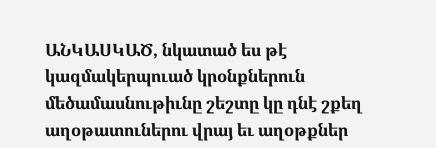ԱՆԿԱՍԿԱԾ, նկատած ես թէ կազմակերպուած կրօնքներուն մեծամասնութիւնը շեշտը կը դնէ շքեղ աղօթատուներու վրայ եւ աղօթքներ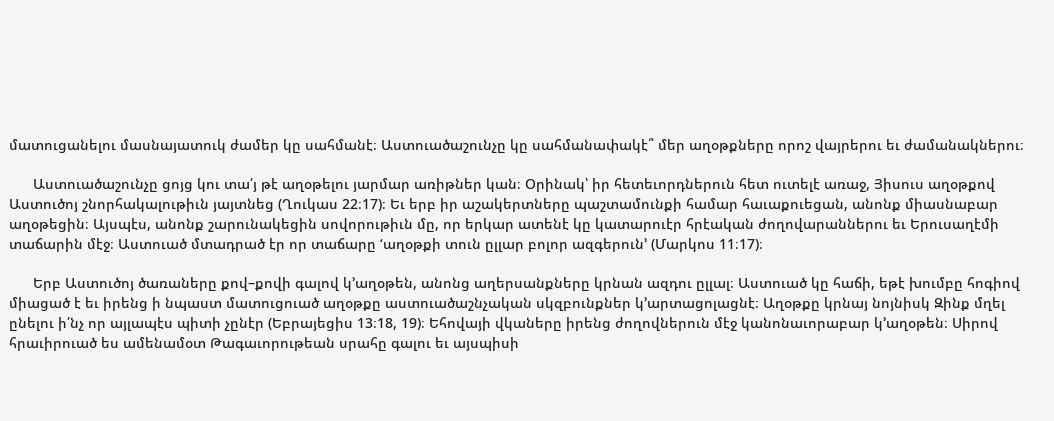մատուցանելու մասնայատուկ ժամեր կը սահմանէ։ Աստուածաշունչը կը սահմանափակէ՞ մեր աղօթքները որոշ վայրերու եւ ժամանակներու։

      Աստուածաշունչը ցոյց կու տա՛յ թէ աղօթելու յարմար առիթներ կան։ Օրինակ՝ իր հետեւորդներուն հետ ուտելէ առաջ, Յիսուս աղօթքով Աստուծոյ շնորհակալութիւն յայտնեց (Ղուկաս 22։17)։ Եւ երբ իր աշակերտները պաշտամունքի համար հաւաքուեցան, անոնք միասնաբար աղօթեցին։ Այսպէս, անոնք շարունակեցին սովորութիւն մը, որ երկար ատենէ կը կատարուէր հրէական ժողովարաններու եւ Երուսաղէմի տաճարին մէջ։ Աստուած մտադրած էր որ տաճարը ‘աղօթքի տուն ըլլար բոլոր ազգերուն’ (Մարկոս 11։17)։

      Երբ Աստուծոյ ծառաները քով–քովի գալով կ’աղօթեն, անոնց աղերսանքները կրնան ազդու ըլլալ։ Աստուած կը հաճի, եթէ խումբը հոգիով միացած է եւ իրենց ի նպաստ մատուցուած աղօթքը աստուածաշնչական սկզբունքներ կ’արտացոլացնէ։ Աղօթքը կրնայ նոյնիսկ Զինք մղել ընելու ի՛նչ որ այլապէս պիտի չընէր (Եբրայեցիս 13։18, 19)։ Եհովայի վկաները իրենց ժողովներուն մէջ կանոնաւորաբար կ’աղօթեն։ Սիրով հրաւիրուած ես ամենամօտ Թագաւորութեան սրահը գալու եւ այսպիսի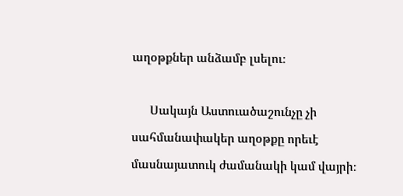աղօթքներ անձամբ լսելու։

      Սակայն Աստուածաշունչը չի սահմանափակեր աղօթքը որեւէ մասնայատուկ ժամանակի կամ վայրի։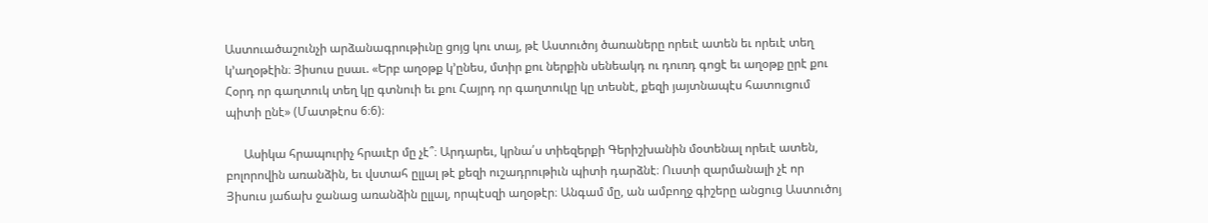Աստուածաշունչի արձանագրութիւնը ցոյց կու տայ, թէ Աստուծոյ ծառաները որեւէ ատեն եւ որեւէ տեղ կ’աղօթէին։ Յիսուս ըսաւ. «Երբ աղօթք կ’ընես, մտիր քու ներքին սենեակդ ու դուռդ գոցէ եւ աղօթք ըրէ քու Հօրդ որ գաղտուկ տեղ կը գտնուի եւ քու Հայրդ որ գաղտուկը կը տեսնէ, քեզի յայտնապէս հատուցում պիտի ընէ» (Մատթէոս 6։6)։

      Ասիկա հրապուրիչ հրաւէր մը չէ՞։ Արդարեւ, կրնա՛ս տիեզերքի Գերիշխանին մօտենալ որեւէ ատեն, բոլորովին առանձին, եւ վստահ ըլլալ թէ քեզի ուշադրութիւն պիտի դարձնէ։ Ուստի զարմանալի չէ որ Յիսուս յաճախ ջանաց առանձին ըլլալ, որպէսզի աղօթէր։ Անգամ մը, ան ամբողջ գիշերը անցուց Աստուծոյ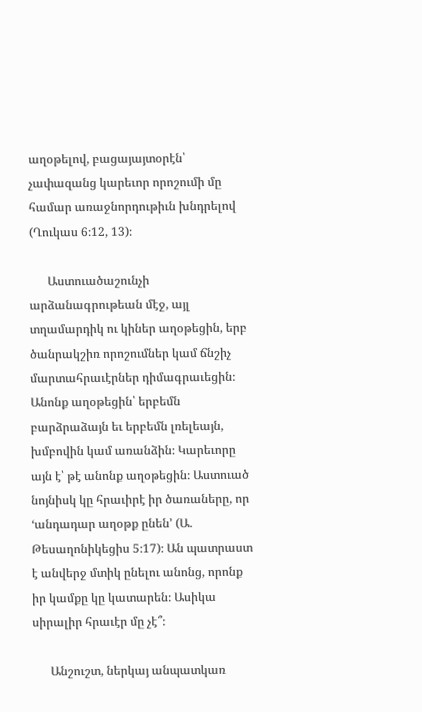աղօթելով, բացայայտօրէն՝ չափազանց կարեւոր որոշումի մը համար առաջնորդութիւն խնդրելով (Ղուկաս 6։12, 13)։

      Աստուածաշունչի արձանագրութեան մէջ, այլ տղամարդիկ ու կիներ աղօթեցին, երբ ծանրակշիռ որոշումներ կամ ճնշիչ մարտահրաւէրներ դիմագրաւեցին։ Անոնք աղօթեցին՝ երբեմն բարձրաձայն եւ երբեմն լռելեայն, խմբովին կամ առանձին։ Կարեւորը այն է՝ թէ անոնք աղօթեցին։ Աստուած նոյնիսկ կը հրաւիրէ իր ծառաները, որ ‘անդադար աղօթք ընեն’ (Ա. Թեսաղոնիկեցիս 5։17)։ Ան պատրաստ է անվերջ մտիկ ընելու անոնց, որոնք իր կամքը կը կատարեն։ Ասիկա սիրալիր հրաւէր մը չէ՞։

      Անշուշտ, ներկայ անպատկառ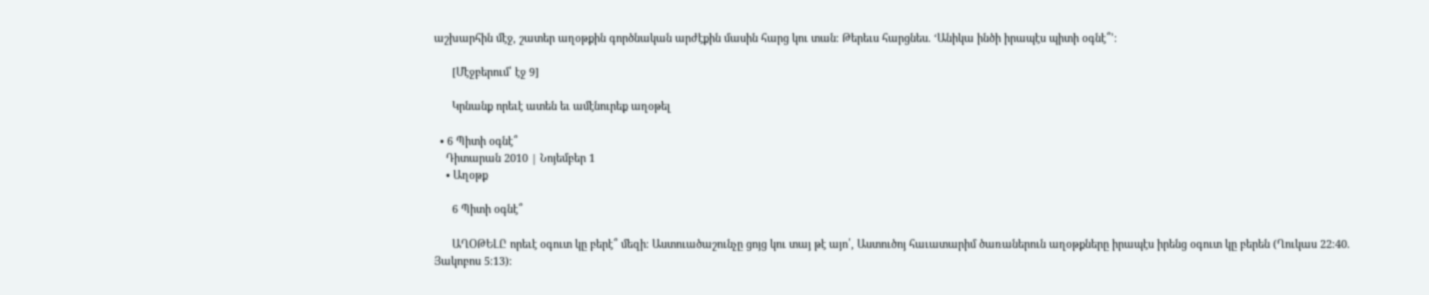աշխարհին մէջ, շատեր աղօթքին գործնական արժէքին մասին հարց կու տան։ Թերեւս հարցնես. ‘Անիկա ինծի իրապէս պիտի օգնէ՞’։

      [Մէջբերում՝ էջ 9]

      Կրնանք որեւէ ատեն եւ ամէնուրեք աղօթել

  • 6 Պիտի օգնէ՞
    Դիտարան 2010 | Նոյեմբեր 1
    • Աղօթք

      6 Պիտի օգնէ՞

      ԱՂՕԹԵԼԸ որեւէ օգուտ կը բերէ՞ մեզի։ Աստուածաշունչը ցոյց կու տայ թէ այո՛, Աստուծոյ հաւատարիմ ծառաներուն աղօթքները իրապէս իրենց օգուտ կը բերեն (Ղուկաս 22։40. Յակոբոս 5։13)։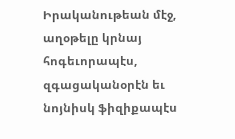Իրականութեան մէջ, աղօթելը կրնայ հոգեւորապէս, զգացականօրէն եւ նոյնիսկ ֆիզիքապէս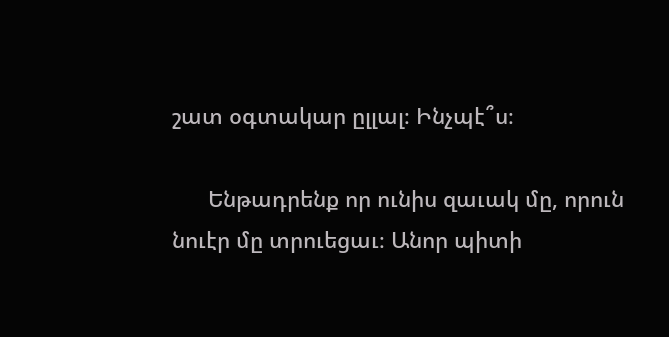շատ օգտակար ըլլալ։ Ինչպէ՞ս։

      Ենթադրենք որ ունիս զաւակ մը, որուն նուէր մը տրուեցաւ։ Անոր պիտի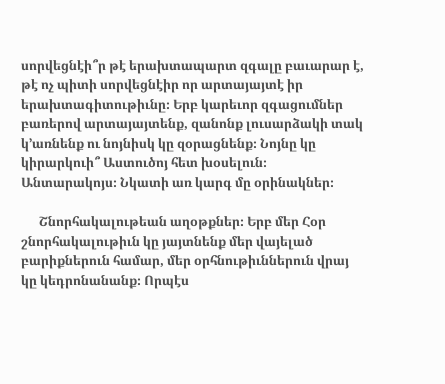սորվեցնէի՞ր թէ երախտապարտ զգալը բաւարար է, թէ ոչ պիտի սորվեցնէիր որ արտայայտէ իր երախտագիտութիւնը։ Երբ կարեւոր զգացումներ բառերով արտայայտենք, զանոնք լուսարձակի տակ կ’առնենք ու նոյնիսկ կը զօրացնենք։ Նոյնը կը կիրարկուի՞ Աստուծոյ հետ խօսելուն։ Անտարակոյս։ Նկատի առ կարգ մը օրինակներ։

      Շնորհակալութեան աղօթքներ։ Երբ մեր Հօր շնորհակալութիւն կը յայտնենք մեր վայելած բարիքներուն համար, մեր օրհնութիւններուն վրայ կը կեդրոնանանք։ Որպէս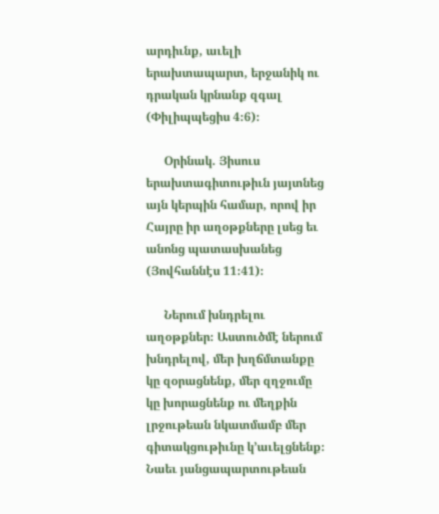արդիւնք, աւելի երախտապարտ, երջանիկ ու դրական կրնանք զգալ (Փիլիպպեցիս 4։6)։

      Օրինակ. Յիսուս երախտագիտութիւն յայտնեց այն կերպին համար, որով իր Հայրը իր աղօթքները լսեց եւ անոնց պատասխանեց (Յովհաննէս 11։41)։

      Ներում խնդրելու աղօթքներ։ Աստուծմէ ներում խնդրելով, մեր խղճմտանքը կը զօրացնենք, մեր զղջումը կը խորացնենք ու մեղքին լրջութեան նկատմամբ մեր գիտակցութիւնը կ’աւելցնենք։ Նաեւ յանցապարտութեան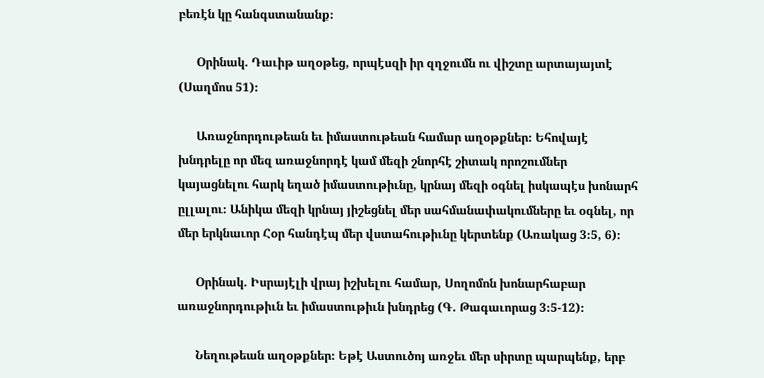բեռէն կը հանգստանանք։

      Օրինակ. Դաւիթ աղօթեց, որպէսզի իր զղջումն ու վիշտը արտայայտէ (Սաղմոս 51)։

      Առաջնորդութեան եւ իմաստութեան համար աղօթքներ։ Եհովայէ խնդրելը որ մեզ առաջնորդէ կամ մեզի շնորհէ շիտակ որոշումներ կայացնելու հարկ եղած իմաստութիւնը, կրնայ մեզի օգնել իսկապէս խոնարհ ըլլալու։ Անիկա մեզի կրնայ յիշեցնել մեր սահմանափակումները եւ օգնել, որ մեր երկնաւոր Հօր հանդէպ մեր վստահութիւնը կերտենք (Առակաց 3։5, 6)։

      Օրինակ. Իսրայէլի վրայ իշխելու համար, Սողոմոն խոնարհաբար առաջնորդութիւն եւ իմաստութիւն խնդրեց (Գ. Թագաւորաց 3։5-12)։

      Նեղութեան աղօթքներ։ Եթէ Աստուծոյ առջեւ մեր սիրտը պարպենք, երբ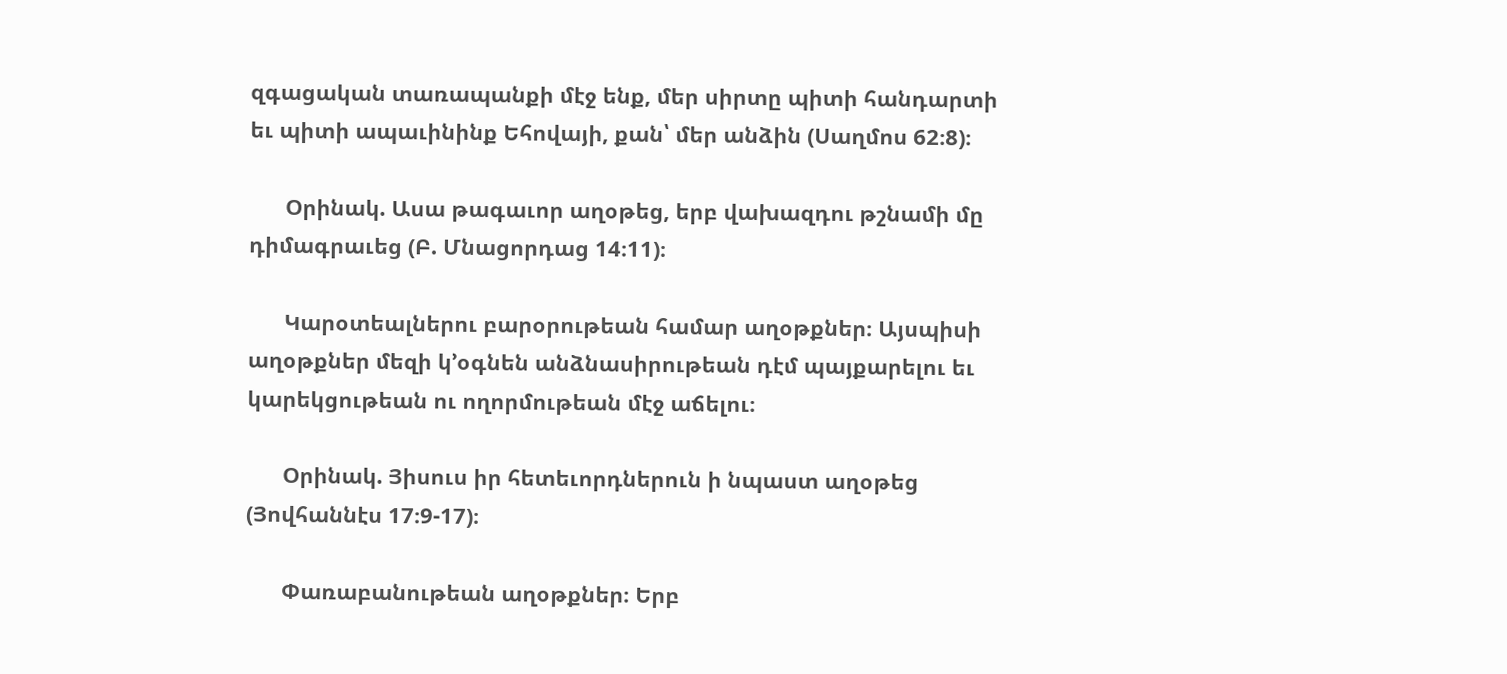զգացական տառապանքի մէջ ենք, մեր սիրտը պիտի հանդարտի եւ պիտի ապաւինինք Եհովայի, քան՝ մեր անձին (Սաղմոս 62։8)։

      Օրինակ. Ասա թագաւոր աղօթեց, երբ վախազդու թշնամի մը դիմագրաւեց (Բ. Մնացորդաց 14։11)։

      Կարօտեալներու բարօրութեան համար աղօթքներ։ Այսպիսի աղօթքներ մեզի կ’օգնեն անձնասիրութեան դէմ պայքարելու եւ կարեկցութեան ու ողորմութեան մէջ աճելու։

      Օրինակ. Յիսուս իր հետեւորդներուն ի նպաստ աղօթեց (Յովհաննէս 17։9-17)։

      Փառաբանութեան աղօթքներ։ Երբ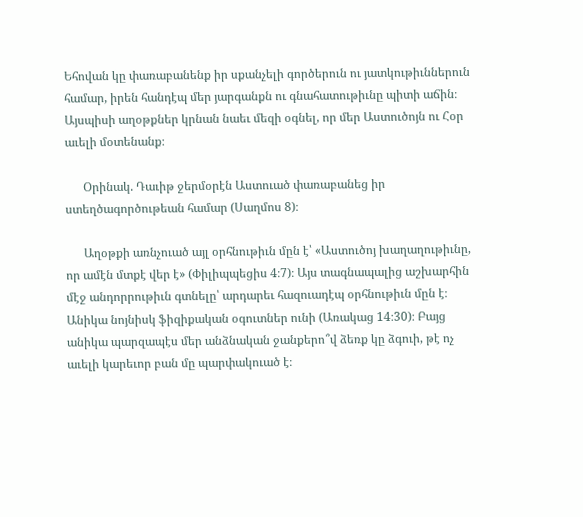Եհովան կը փառաբանենք իր սքանչելի գործերուն ու յատկութիւններուն համար, իրեն հանդէպ մեր յարգանքն ու գնահատութիւնը պիտի աճին։ Այսպիսի աղօթքներ կրնան նաեւ մեզի օգնել, որ մեր Աստուծոյն ու Հօր աւելի մօտենանք։

      Օրինակ. Դաւիթ ջերմօրէն Աստուած փառաբանեց իր ստեղծագործութեան համար (Սաղմոս 8)։

      Աղօթքի առնչուած այլ օրհնութիւն մըն է՝ «Աստուծոյ խաղաղութիւնը, որ ամէն մտքէ վեր է» (Փիլիպպեցիս 4։7)։ Այս տագնապալից աշխարհին մէջ անդորրութիւն գտնելը՝ արդարեւ հազուադէպ օրհնութիւն մըն է։ Անիկա նոյնիսկ ֆիզիքական օգուտներ ունի (Առակաց 14։30)։ Բայց անիկա պարզապէս մեր անձնական ջանքերո՞վ ձեռք կը ձգուի, թէ ոչ աւելի կարեւոր բան մը պարփակուած է։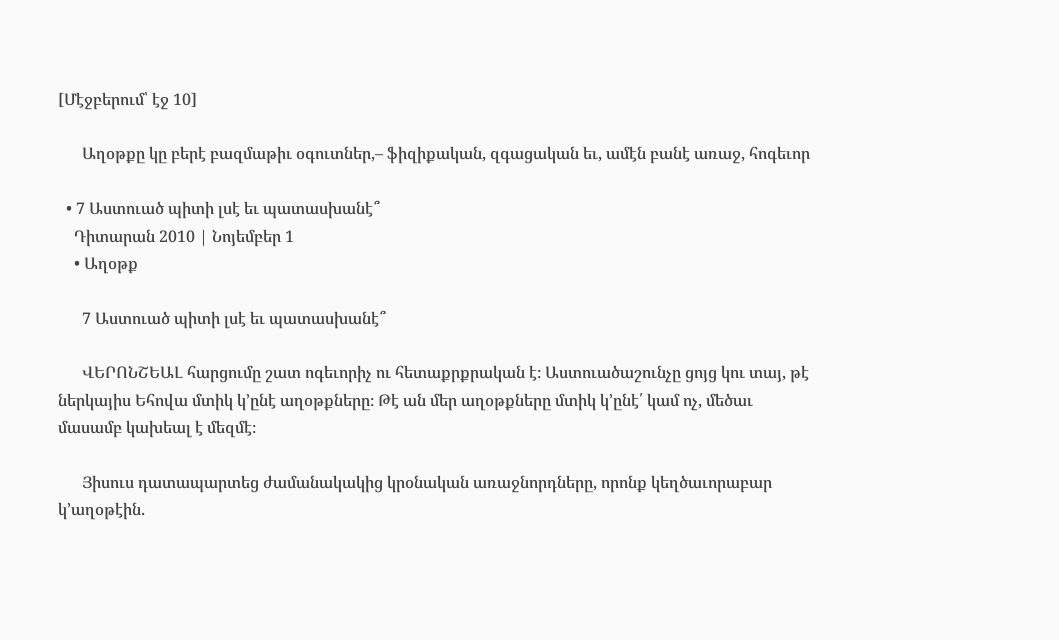[Մէջբերում՝ էջ 10]

      Աղօթքը կը բերէ բազմաթիւ օգուտներ,– ֆիզիքական, զգացական եւ, ամէն բանէ առաջ, հոգեւոր

  • 7 Աստուած պիտի լսէ եւ պատասխանէ՞
    Դիտարան 2010 | Նոյեմբեր 1
    • Աղօթք

      7 Աստուած պիտի լսէ եւ պատասխանէ՞

      ՎԵՐՈՆՇԵԱԼ հարցումը շատ ոգեւորիչ ու հետաքրքրական է։ Աստուածաշունչը ցոյց կու տայ, թէ ներկայիս Եհովա մտիկ կ’ընէ աղօթքները։ Թէ ան մեր աղօթքները մտիկ կ’ընէ՛ կամ ոչ, մեծաւ մասամբ կախեալ է մեզմէ։

      Յիսուս դատապարտեց ժամանակակից կրօնական առաջնորդները, որոնք կեղծաւորաբար կ’աղօթէին.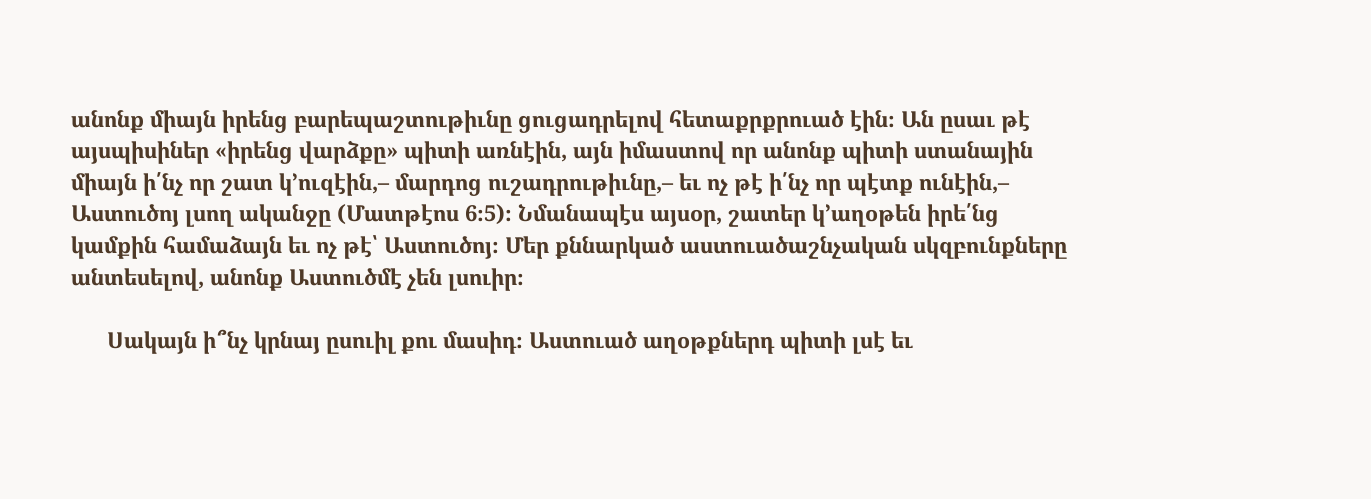անոնք միայն իրենց բարեպաշտութիւնը ցուցադրելով հետաքրքրուած էին։ Ան ըսաւ թէ այսպիսիներ «իրենց վարձքը» պիտի առնէին, այն իմաստով որ անոնք պիտի ստանային միայն ի՛նչ որ շատ կ’ուզէին,– մարդոց ուշադրութիւնը,– եւ ոչ թէ ի՛նչ որ պէտք ունէին,– Աստուծոյ լսող ականջը (Մատթէոս 6։5)։ Նմանապէս այսօր, շատեր կ’աղօթեն իրե՛նց կամքին համաձայն եւ ոչ թէ՝ Աստուծոյ։ Մեր քննարկած աստուածաշնչական սկզբունքները անտեսելով, անոնք Աստուծմէ չեն լսուիր։

      Սակայն ի՞նչ կրնայ ըսուիլ քու մասիդ։ Աստուած աղօթքներդ պիտի լսէ եւ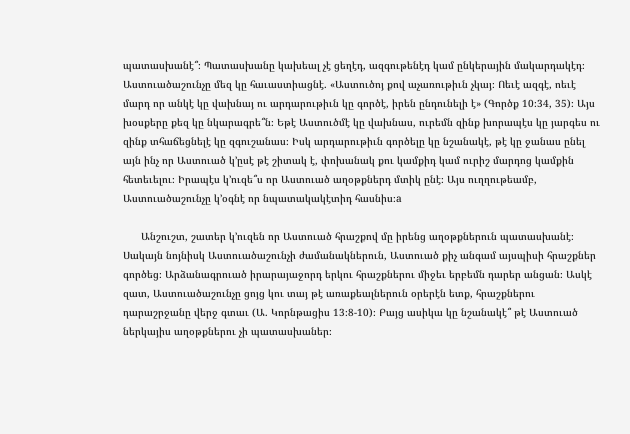պատասխանէ՞։ Պատասխանը կախեալ չէ ցեղէդ, ազգութենէդ կամ ընկերային մակարդակէդ։ Աստուածաշունչը մեզ կը հաւաստիացնէ. «Աստուծոյ քով աչառութիւն չկայ։ Ոեւէ ազգէ, ոեւէ մարդ որ անկէ կը վախնայ ու արդարութիւն կը գործէ, իրեն ընդունելի է» (Գործք 10։34, 35)։ Այս խօսքերը քեզ կը նկարագրե՞ն։ Եթէ Աստուծմէ կը վախնաս, ուրեմն զինք խորապէս կը յարգես ու զինք տհաճեցնելէ կը զգուշանաս։ Իսկ արդարութիւն գործելը կը նշանակէ, թէ կը ջանաս ընել այն ինչ որ Աստուած կ’ըսէ թէ շիտակ է, փոխանակ քու կամքիդ կամ ուրիշ մարդոց կամքին հետեւելու։ Իրապէս կ’ուզե՞ս որ Աստուած աղօթքներդ մտիկ ընէ։ Այս ուղղութեամբ, Աստուածաշունչը կ’օգնէ որ նպատակակէտիդ հասնիս։a

      Անշուշտ, շատեր կ’ուզեն որ Աստուած հրաշքով մը իրենց աղօթքներուն պատասխանէ։ Սակայն նոյնիսկ Աստուածաշունչի ժամանակներուն, Աստուած քիչ անգամ այսպիսի հրաշքներ գործեց։ Արձանագրուած իրարայաջորդ երկու հրաշքներու միջեւ երբեմն դարեր անցան։ Ասկէ զատ, Աստուածաշունչը ցոյց կու տայ թէ առաքեալներուն օրերէն ետք, հրաշքներու դարաշրջանը վերջ գտաւ (Ա. Կորնթացիս 13։8-10)։ Բայց ասիկա կը նշանակէ՞ թէ Աստուած ներկայիս աղօթքներու չի պատասխաներ։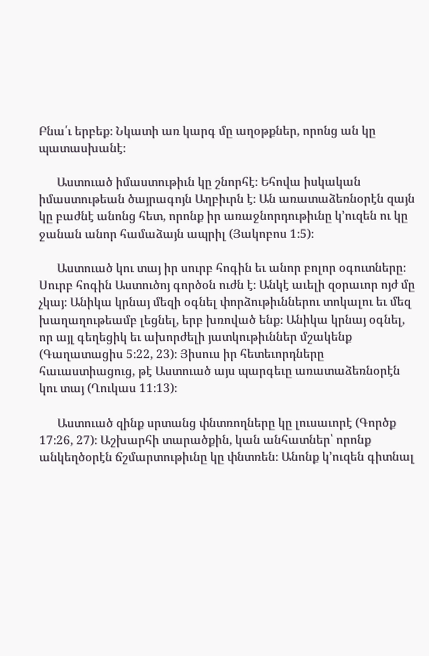Բնա՛ւ երբեք։ Նկատի առ կարգ մը աղօթքներ, որոնց ան կը պատասխանէ։

      Աստուած իմաստութիւն կը շնորհէ։ Եհովա իսկական իմաստութեան ծայրագոյն Աղբիւրն է։ Ան առատաձեռնօրէն զայն կը բաժնէ անոնց հետ, որոնք իր առաջնորդութիւնը կ’ուզեն ու կը ջանան անոր համաձայն ապրիլ (Յակոբոս 1։5)։

      Աստուած կու տայ իր սուրբ հոգին եւ անոր բոլոր օգուտները։ Սուրբ հոգին Աստուծոյ գործօն ուժն է։ Անկէ աւելի զօրաւոր ոյժ մը չկայ։ Անիկա կրնայ մեզի օգնել փորձութիւններու տոկալու եւ մեզ խաղաղութեամբ լեցնել, երբ խռոված ենք։ Անիկա կրնայ օգնել, որ այլ գեղեցիկ եւ ախորժելի յատկութիւններ մշակենք (Գաղատացիս 5։22, 23)։ Յիսուս իր հետեւորդները հաւաստիացուց, թէ Աստուած այս պարգեւը առատաձեռնօրէն կու տայ (Ղուկաս 11։13)։

      Աստուած զինք սրտանց փնտռողները կը լուսաւորէ (Գործք 17։26, 27)։ Աշխարհի տարածքին, կան անհատներ՝ որոնք անկեղծօրէն ճշմարտութիւնը կը փնտռեն։ Անոնք կ’ուզեն գիտնալ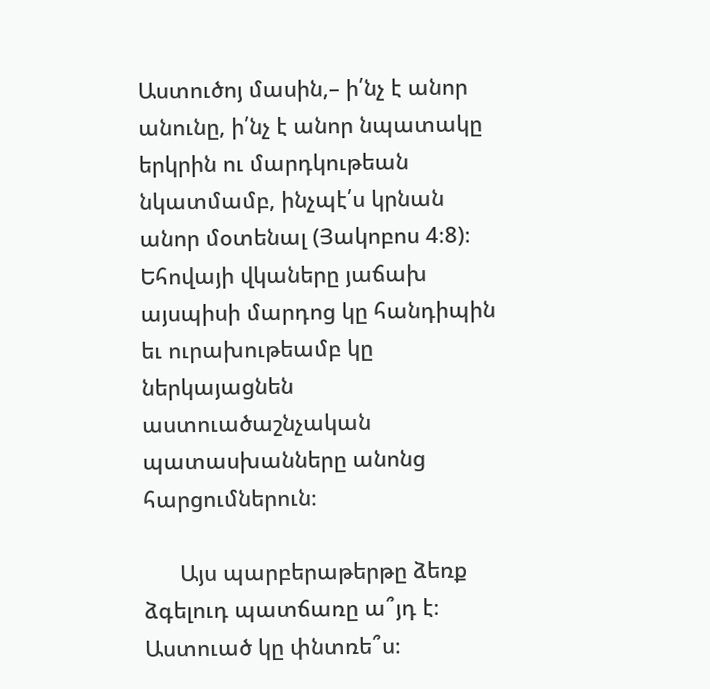Աստուծոյ մասին,– ի՛նչ է անոր անունը, ի՛նչ է անոր նպատակը երկրին ու մարդկութեան նկատմամբ, ինչպէ՛ս կրնան անոր մօտենալ (Յակոբոս 4։8)։ Եհովայի վկաները յաճախ այսպիսի մարդոց կը հանդիպին եւ ուրախութեամբ կը ներկայացնեն աստուածաշնչական պատասխանները անոնց հարցումներուն։

      Այս պարբերաթերթը ձեռք ձգելուդ պատճառը ա՞յդ է։ Աստուած կը փնտռե՞ս։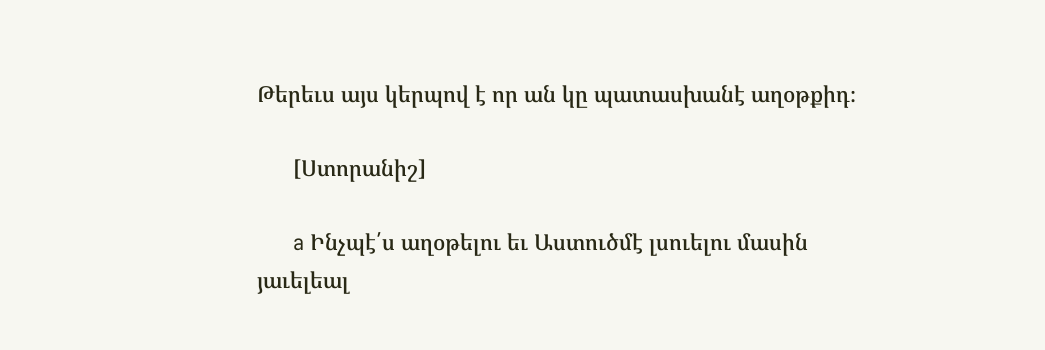Թերեւս այս կերպով է որ ան կը պատասխանէ աղօթքիդ։

      [Ստորանիշ]

      a Ինչպէ՛ս աղօթելու եւ Աստուծմէ լսուելու մասին յաւելեալ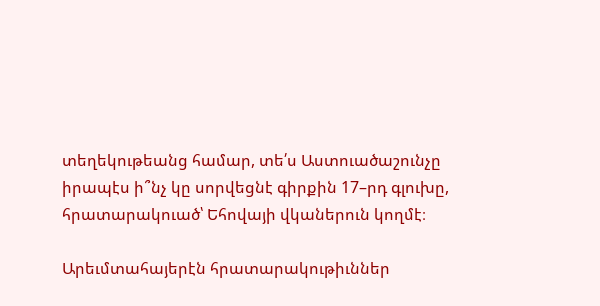տեղեկութեանց համար, տե՛ս Աստուածաշունչը իրապէս ի՞նչ կը սորվեցնէ գիրքին 17–րդ գլուխը, հրատարակուած՝ Եհովայի վկաներուն կողմէ։

Արեւմտահայերէն հրատարակութիւններ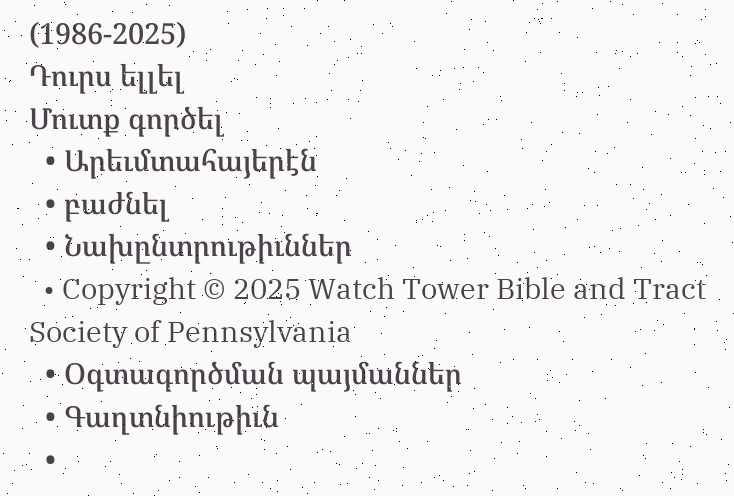(1986-2025)
Դուրս ելլել
Մուտք գործել
  • Արեւմտահայերէն
  • բաժնել
  • Նախընտրութիւններ
  • Copyright © 2025 Watch Tower Bible and Tract Society of Pennsylvania
  • Օգտագործման պայմաններ
  • Գաղտնիութիւն
  •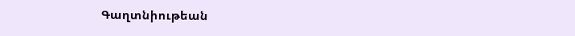Գաղտնիութեան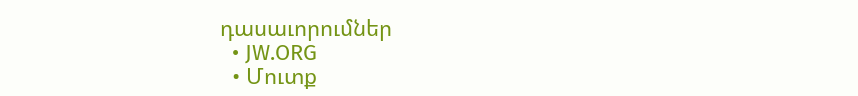դասաւորումներ
  • JW.ORG
  • Մուտք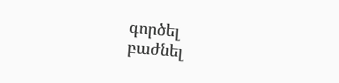գործել
բաժնել